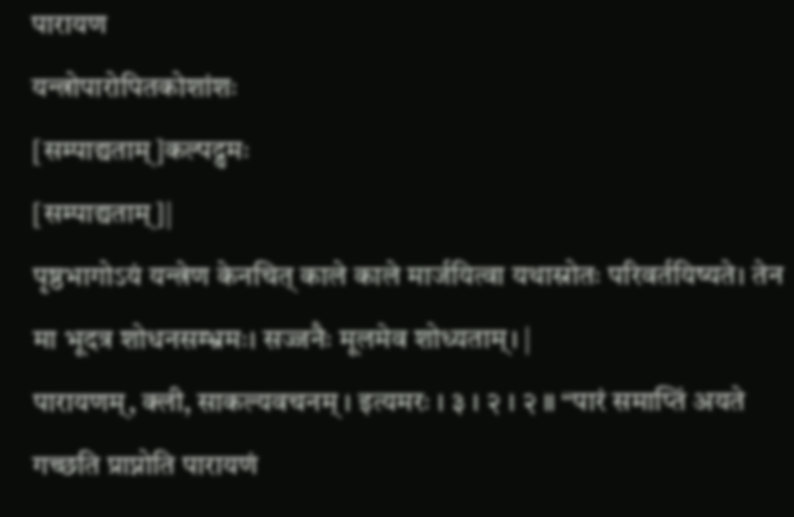पारायण
यन्त्रोपारोपितकोशांशः
[सम्पाद्यताम्]कल्पद्रुमः
[सम्पाद्यताम्]|
पृष्ठभागोऽयं यन्त्रेण केनचित् काले काले मार्जयित्वा यथास्रोतः परिवर्तयिष्यते। तेन मा भूदत्र शोधनसम्भ्रमः। सज्जनैः मूलमेव शोध्यताम्। |
पारायणम्, क्ली, साकल्यवचनम् । इत्यमरः । ३ । २ । २ ॥ “पारं समाप्तिं अयते गच्छति प्राप्नोति पारायणं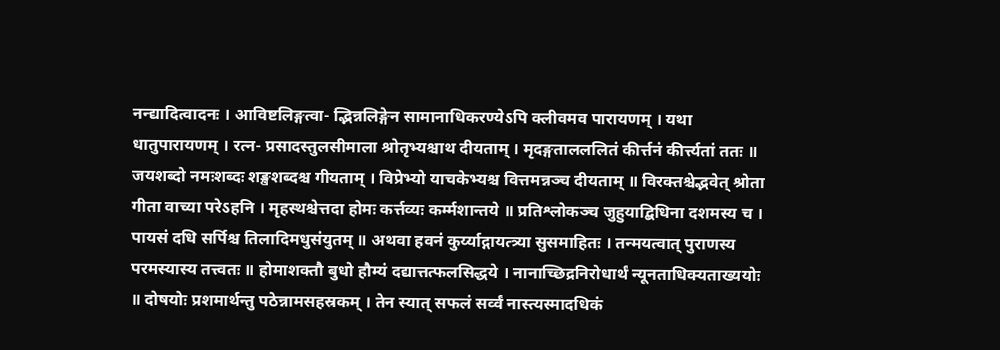नन्द्यादित्वादनः । आविष्टलिङ्गत्वा- द्भिन्नलिङ्गेन सामानाधिकरण्येऽपि क्लीवमव पारायणम् । यथा धातुपारायणम् । रत्न- प्रसादस्तुलसीमाला श्रोतृभ्यश्चाथ दीयताम् । मृदङ्गतालललितं कीर्त्तनं कीर्त्त्यतां ततः ॥ जयशब्दो नमःशब्दः शङ्खशब्दश्च गीयताम् । विप्रेभ्यो याचकेभ्यश्च वित्तमन्नञ्च दीयताम् ॥ विरक्तश्चेद्भवेत् श्रोता गीता वाच्या परेऽहनि । मृहस्थश्चेत्तदा होमः कर्त्तव्यः कर्म्मशान्तये ॥ प्रतिश्लोकञ्च जुहुयाद्बिधिना दशमस्य च । पायसं दधि सर्पिश्च तिलादिमधुसंयुतम् ॥ अथवा हवनं कुर्य्याद्गायत्त्र्या सुसमाहितः । तन्मयत्वात् पुराणस्य परमस्यास्य तत्त्वतः ॥ होमाशक्तौ बुधो हौम्यं दद्यात्तत्फलसिद्धये । नानाच्छिद्रनिरोधार्थं न्यूनताधिक्यताख्ययोः ॥ दोषयोः प्रशमार्थन्तु पठेन्नामसहस्रकम् । तेन स्यात् सफलं सर्व्वं नास्त्यस्मादधिकं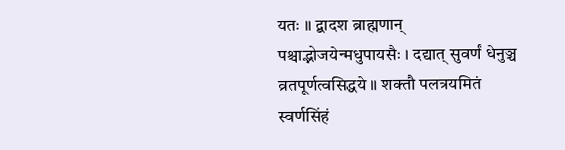यतः ॥ द्बादश ब्राह्मणान् पश्चाद्भोजयेन्मधुपायसैः । दद्यात् सुवर्णं धेनुञ्च व्रतपूर्णत्वसिद्धये ॥ शक्तौ पलत्रयमितं स्वर्णसिंहं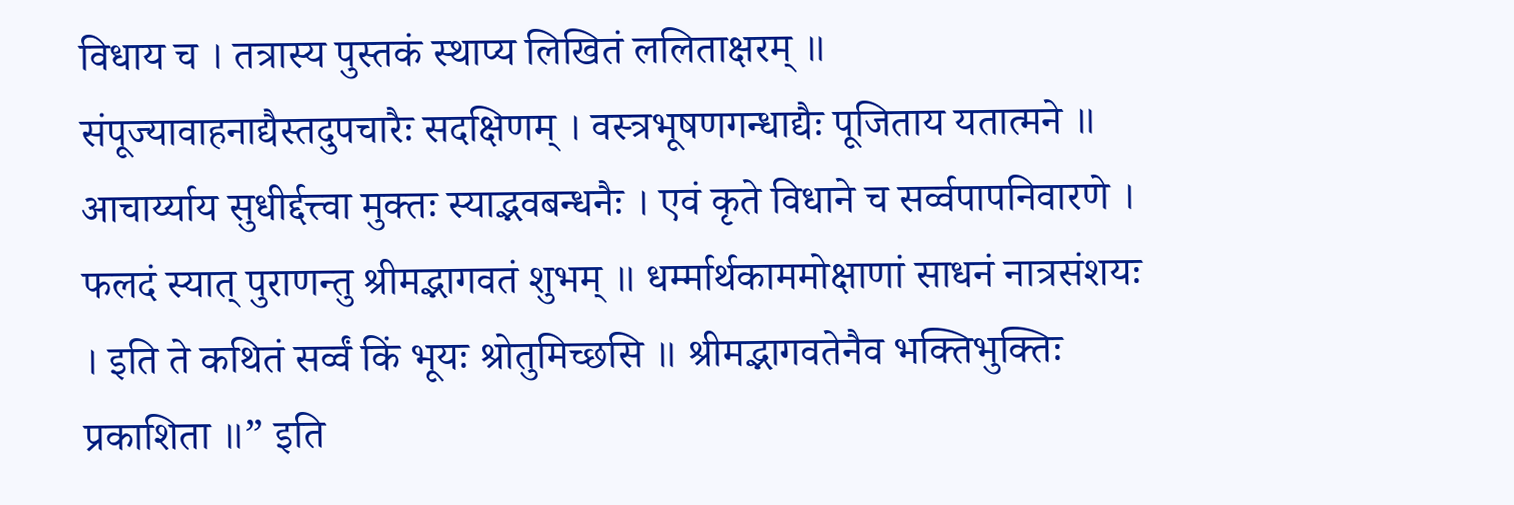विधाय च । तत्रास्य पुस्तकं स्थाप्य लिखितं ललिताक्षरम् ॥ संपूज्यावाहनाद्यैस्तदुपचारैः सदक्षिणम् । वस्त्रभूषणगन्धाद्यैः पूजिताय यतात्मने ॥ आचार्य्याय सुधीर्द्दत्त्वा मुक्तः स्याद्भवबन्धनैः । एवं कृते विधाने च सर्व्वपापनिवारणे । फलदं स्यात् पुराणन्तु श्रीमद्भागवतं शुभम् ॥ धर्म्मार्थकाममोक्षाणां साधनं नात्रसंशयः । इति ते कथितं सर्व्वं किं भूयः श्रोतुमिच्छसि ॥ श्रीमद्भागवतेनैव भक्तिभुक्तिः प्रकाशिता ॥” इति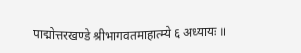पाद्मोत्तरखण्डे श्रीभागवतमाहात्म्ये ६ अध्यायः ॥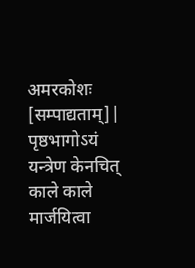अमरकोशः
[सम्पाद्यताम्]|
पृष्ठभागोऽयं यन्त्रेण केनचित् काले काले मार्जयित्वा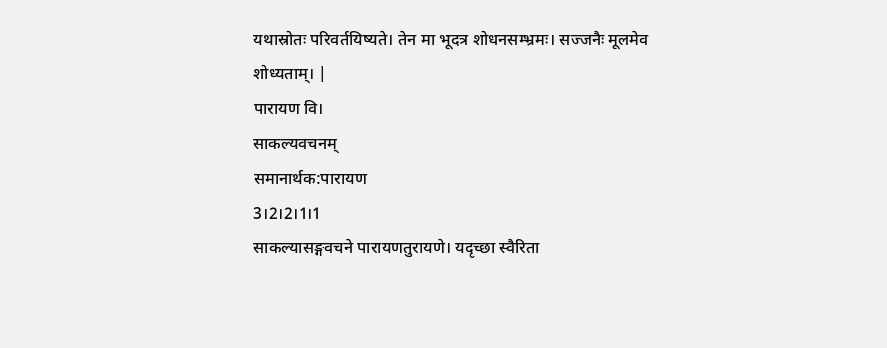यथास्रोतः परिवर्तयिष्यते। तेन मा भूदत्र शोधनसम्भ्रमः। सज्जनैः मूलमेव शोध्यताम्। |
पारायण वि।
साकल्यवचनम्
समानार्थक:पारायण
3।2।2।1।1
साकल्यासङ्गवचने पारायणतुरायणे। यदृच्छा स्वैरिता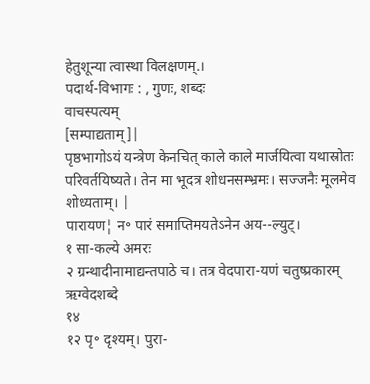हेतुशून्या त्वास्था विलक्षणम्.।
पदार्थ-विभागः : , गुणः, शब्दः
वाचस्पत्यम्
[सम्पाद्यताम्]|
पृष्ठभागोऽयं यन्त्रेण केनचित् काले काले मार्जयित्वा यथास्रोतः परिवर्तयिष्यते। तेन मा भूदत्र शोधनसम्भ्रमः। सज्जनैः मूलमेव शोध्यताम्। |
पारायण¦ न॰ पारं समाप्तिमयतेऽनेन अय--ल्युट्।
१ सा-कल्ये अमरः
२ ग्रन्थादीनामाद्यन्तपाठे च। तत्र वेदपारा-यणं चतुष्प्रकारम् ऋग्वेदशब्दे
१४
१२ पृ॰ दृश्यम्। पुरा-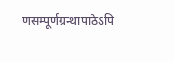णसम्पूर्णग्रन्थापाठेऽपि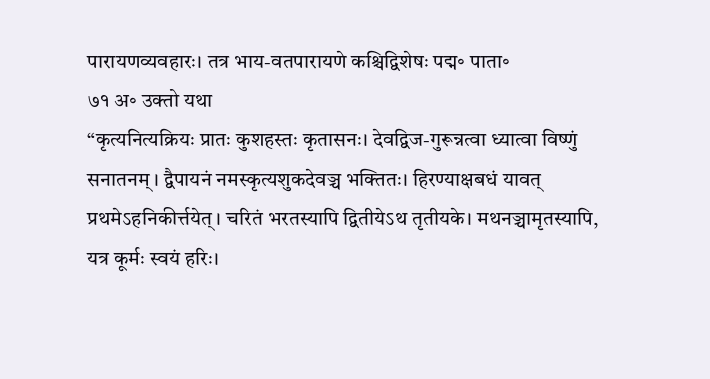पारायणव्यवहारः। तत्र भाय-वतपारायणे कश्चिद्विशेषः पद्म॰ पाता॰
७१ अ॰ उक्तो यथा
“कृत्यनित्यक्रियः प्रातः कुशहस्तः कृतासनः। देवद्विज-गुरून्नत्वा ध्यात्वा विष्णुं सनातनम्। द्वैपायनं नमस्कृत्यशुकदेवञ्च भक्तितः। हिरण्याक्षबधं यावत् प्रथमेऽहनिकीर्त्तयेत्। चरितं भरतस्यापि द्वितीयेऽथ तृतीयके। मथनञ्चामृतस्यापि, यत्र कूर्मः स्वयं हरिः।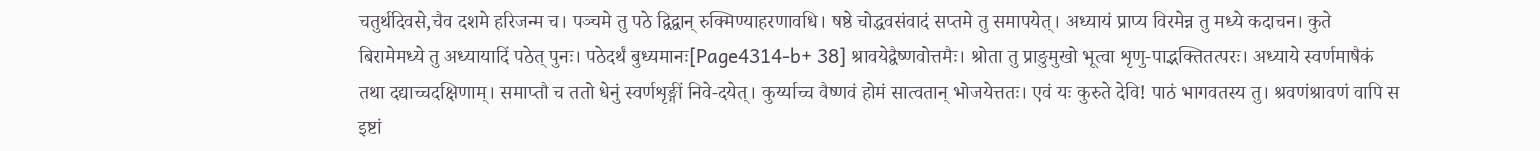चतुर्थदिवसे,चैव दशमे हरिजन्म च। पञ्चमे तु पठे द्विद्वान् रुक्मिण्याहरणावधि। षष्ठे चोद्धवसंवादं सप्तमे तु समापयेत्। अध्यायं प्राप्य विरमेन्न तु मध्ये कदाचन। कुते बिरामेमध्ये तु अध्यायादिं पठेत् पुनः। पठेदर्थं बुध्यमानः[Page4314-b+ 38] श्रावयेद्वैष्णवोत्तमैः। श्रोता तु प्राङुमुखो भूत्वा शृणु-पाद्भक्तितत्परः। अध्याये स्वर्णमाषैकं तथा दद्याच्चदक्षिणाम्। समाप्तौ च ततो धेनुं स्वर्णशृङ्गीं निवे-दयेत्। कुर्य्याच्च वैष्णवं होमं सात्वतान् भोजयेत्ततः। एवं यः कुरुते देवि! पाठं भागवतस्य तु। श्रवणंश्रावणं वापि स इष्टां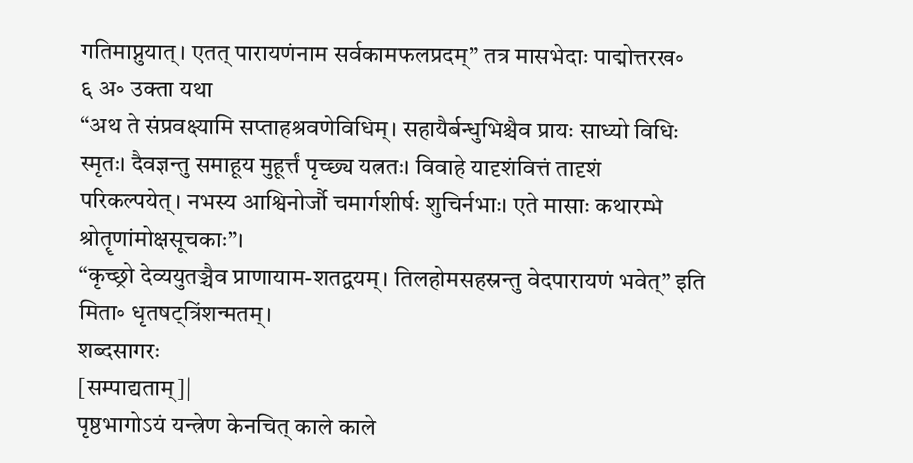गतिमाप्नुयात्। एतत् पारायणंनाम सर्वकामफलप्रदम्” तत्र मासभेदाः पाद्मोत्तरख॰
६ अ॰ उक्ता यथा
“अथ ते संप्रवक्ष्यामि सप्ताहश्रवणेविधिम्। सहायैर्बन्धुभिश्चैव प्रायः साध्यो विधिः स्मृतः। दैवज्ञन्तु समाहूय मुहूर्त्तं पृच्छ्य यत्नतः। विवाहे यादृशंवित्तं तादृशं परिकल्पयेत्। नभस्य आश्विनोर्जौ चमार्गशीर्षः शुचिर्नभाः। एते मासाः कथारम्भे श्रोतॄणांमोक्षसूचकाः”।
“कृच्छ्रो देव्ययुतञ्चैव प्राणायाम-शतद्वयम्। तिलहोमसहस्रन्तु वेदपारायणं भवेत्” इति मिता॰ धृतषट्त्रिंशन्मतम्।
शब्दसागरः
[सम्पाद्यताम्]|
पृष्ठभागोऽयं यन्त्रेण केनचित् काले काले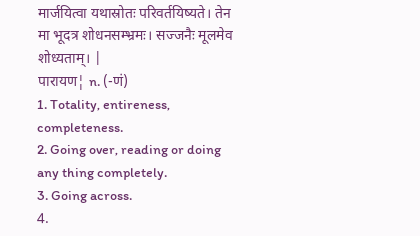मार्जयित्वा यथास्रोतः परिवर्तयिष्यते। तेन मा भूदत्र शोधनसम्भ्रमः। सज्जनैः मूलमेव शोध्यताम्। |
पारायण¦ n. (-णं)
1. Totality, entireness, completeness.
2. Going over, reading or doing any thing completely.
3. Going across.
4.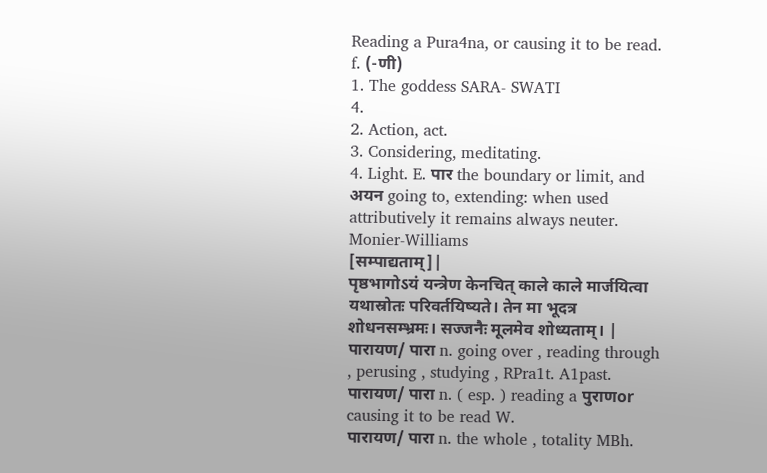Reading a Pura4na, or causing it to be read. f. (-णी)
1. The goddess SARA- SWATI
4.
2. Action, act.
3. Considering, meditating.
4. Light. E. पार the boundary or limit, and अयन going to, extending: when used attributively it remains always neuter.
Monier-Williams
[सम्पाद्यताम्]|
पृष्ठभागोऽयं यन्त्रेण केनचित् काले काले मार्जयित्वा यथास्रोतः परिवर्तयिष्यते। तेन मा भूदत्र शोधनसम्भ्रमः। सज्जनैः मूलमेव शोध्यताम्। |
पारायण/ पारा n. going over , reading through , perusing , studying , RPra1t. A1past.
पारायण/ पारा n. ( esp. ) reading a पुराणor causing it to be read W.
पारायण/ पारा n. the whole , totality MBh.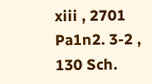xiii , 2701 Pa1n2. 3-2 , 130 Sch.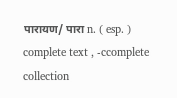पारायण/ पारा n. ( esp. ) complete text , -ccomplete collection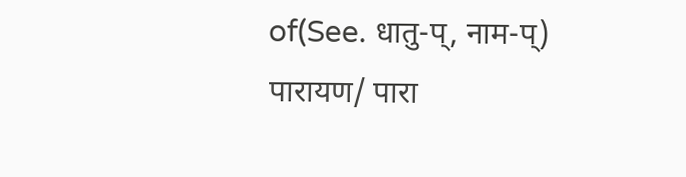of(See. धातु-प्, नाम-प्)
पारायण/ पारा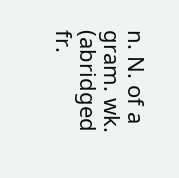n. N. of a gram. wk. (abridged fr.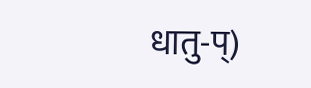धातु-प्)